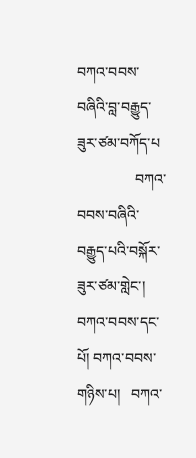བཀའ་བབས་བཞིའི་བླ་བརྒྱུད་ཟུར་ཙམ་བཀོད་པ
                བཀའ་བབས་བཞིའི་བརྒྱུད་པའི་བསྐོར་ཟུར་ཙམ་གླེང་།
བཀའ་བབས་དང་པོ། བཀའ་བབས་གཉིས་པ།   བཀའ་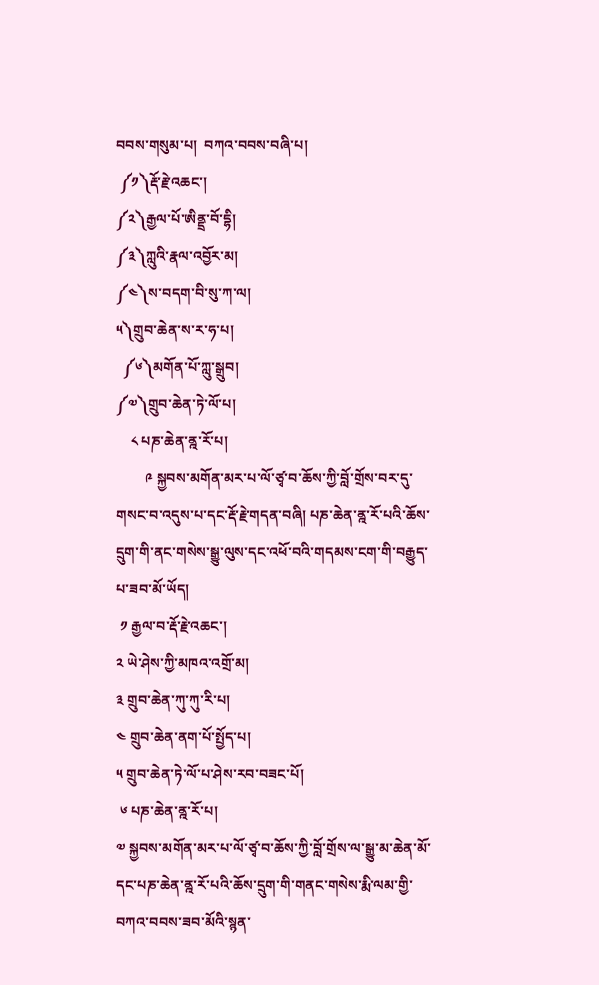བབས་གསུམ་པ།  བཀའ་བབས་བཞི་པ།
 ༼༡༽རྡོ་རྗེ་འཆང་།
༼༢༽རྒྱལ་པོ་ཨིནྡྲ་བོ་དྷི།
༼༣༽ཀླུའི་རྣལ་འབྱོར་མ།
༼༤༽ས་བདག་བི་སུ་ཀ་ལ།
༥༽གྲུབ་ཆེན་ས་ར་ཧ་པ།
  ༼༦༽མགོན་པོ་ཀླུ་སྒྲུབ།
༼༧༽གྲུབ་ཆེན་ཏེ་ལོ་པ།
    ༨ པཎ་ཆེན་ནྰ་རོ་པ།
        ༩ སྐྱབས་མགོན་མར་པ་ལོ་ཙྭ་བ་ཆོས་ཀྱི་བློ་གྲོས་བར་དུ་གསང་བ་འདུས་པ་དང་རྡོ་རྗེ་གདན་བཞི། པཎ་ཆེན་ནྰ་རོ་པའི་ཆོས་དྲུག་གི་ནང་གསེས་སྒྱུ་ལུས་དང་འཕོ་བའི་གདམས་ངག་གི་བརྒྱུད་པ་ཟབ་མོ་ཡོད།
 ༡ རྒྱལ་བ་རྡོ་རྗེ་འཆང་།
༢ ཡེ་ཤེས་ཀྱི་མཁའ་འགྲོ་མ།
༣ གྲུབ་ཆེན་ཀུ་ཀུ་རི་པ།
༤ གྲུབ་ཆེན་ནག་པོ་སྤྱོད་པ།
༥ གྲུབ་ཆེན་ཏེ་ལོ་པ་ཤེས་རབ་བཟང་པོ།
 ༦ པཎ་ཆེན་ནྰ་རོ་པ།
༧ སྐྱབས་མགོན་མར་པ་ལོ་ཙྭ་བ་ཆོས་ཀྱི་བློ་གྲོས་ལ་སྒྱུ་མ་ཆེན་མོ་དང་པཎ་ཆེན་ནྰ་རོ་པའི་ཆོས་དྲུག་གི་གནང་གསེས་རྨི་ལམ་གྱི་བཀའ་བབས་ཟབ་མོའི་སྙན་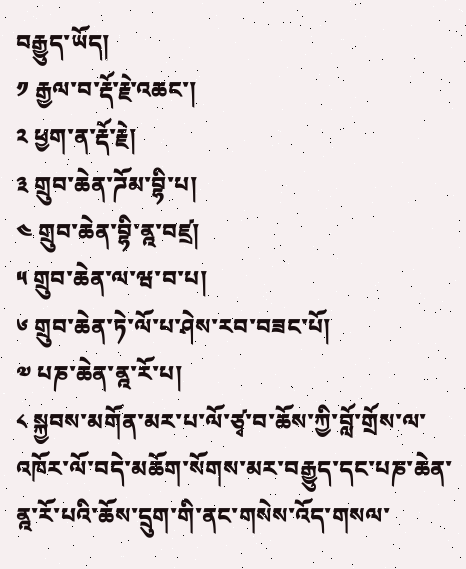བརྒྱུད་ཡོད།
༡ རྒྱལ་བ་རྡོ་རྗེ་འཆང་།
༢ ཕྱག་ན་རྡོ་རྗེ།
༣ གྲུབ་ཆེན་ཌོམ་བྷི་པ།
༤ གྲུབ་ཆེན་བྷི་ནྰ་བཛྲ།
༥ གྲུབ་ཆེན་ལ་ཝ་བ་པ།
༦ གྲུབ་ཆེན་ཏེ་ལོ་པ་ཤེས་རབ་བཟང་པོ།
༧ པཎ་ཆེན་ནྰ་རོ་པ།
༨ སྐྱབས་མགོན་མར་པ་ལོ་ཙྭ་བ་ཆོས་ཀྱི་བློ་གྲོས་ལ་འཁོར་ལོ་བདེ་མཆོག་སོགས་མར་བརྒྱུད་དང་པཎ་ཆེན་ནྰ་རོ་པའི་ཆོས་དྲུག་གི་ནང་གསེས་འོད་གསལ་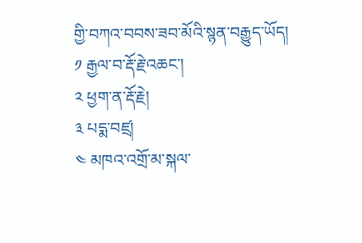གྱི་བཀའ་བབས་ཟབ་མོའི་སྙན་བརྒྱུད་ཡོད།
༡ རྒྱལ་བ་རྡོ་རྗེ་འཆང་།
༢ ཕྱག་ན་རྡོ་རྗེ།
༣ པདྨ་བཛྲ།
༤ མཁའ་འགྲོ་མ་སྐལ་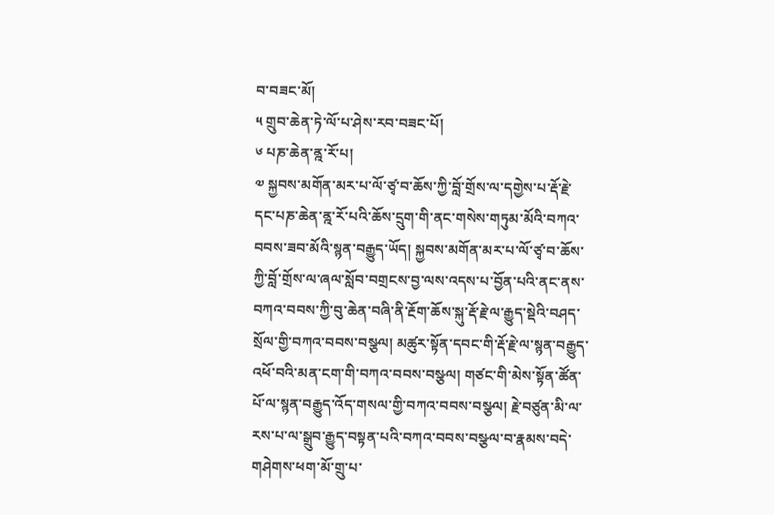བ་བཟང་མོ།
༥ གྲུབ་ཆེན་ཏེ་ལོ་པ་ཤེས་རབ་བཟང་པོ།
༦ པཎ་ཆེན་ནྰ་རོ་པ།
༧ སྐྱབས་མགོན་མར་པ་ལོ་ཙྭ་བ་ཆོས་ཀྱི་བློ་གྲོས་ལ་དགྱེས་པ་རྡོ་རྗེ་དང་པཎ་ཆེན་ནྰ་རོ་པའི་ཆོས་དྲུག་གི་ནང་གསེས་གཏུམ་མོའི་བཀའ་བབས་ཟབ་མོའི་སྙན་བརྒྱུད་ཡོད། སྐྱབས་མགོན་མར་པ་ལོ་ཙྭ་བ་ཆོས་ཀྱི་བློ་གྲོས་ལ་ཞལ་སློབ་བགྲངས་བྱ་ལས་འདས་པ་བྱོན་པའི་ནང་ནས་བཀའ་བབས་ཀྱི་བུ་ཆེན་བཞི་ནི་རྔོག་ཆོས་སྐུ་རྡོ་རྗེ་ལ་རྒྱུད་སྡེའི་བཤད་སྲོལ་གྱི་བཀའ་བབས་བསྩལ། མཚུར་སྟོན་དབང་གི་རྡོ་རྗེ་ལ་སྙན་བརྒྱུད་འཕོ་བའི་མན་ངག་གི་བཀའ་བབས་བསྩལ། གཙང་གི་མེས་སྟོན་ཚོན་པོ་ལ་སྙན་བརྒྱུད་འོད་གསལ་གྱི་བཀའ་བབས་བསྩལ། རྗེ་བཙུན་མི་ལ་རས་པ་ལ་སྒྲུབ་རྒྱུད་བསྟན་པའི་བཀའ་བབས་བསྩལ་བ་རྣམས་བདེ་གཤེགས་ཕག་མོ་གྲུ་པ་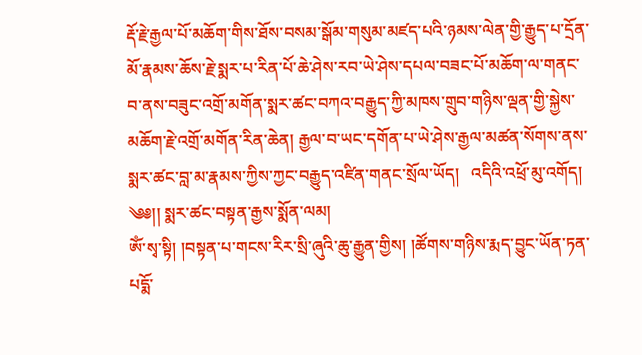རྡོ་རྗེ་རྒྱལ་པོ་མཆོག་གིས་ཐོས་བསམ་སྒོམ་གསུམ་མཛད་པའི་ཉམས་ལེན་གྱི་རྒྱུད་པ་དྲོན་མོ་རྣམས་ཆོས་རྗེ་སྨར་པ་རིན་པོ་ཆེ་ཤེས་རབ་ཡེ་ཤེས་དཔལ་བཟང་པོ་མཆོག་ལ་གནང་བ་ནས་བཟུང་འགྲོ་མགོན་སྨར་ཚང་བཀའ་བརྒྱུད་ཀྱི་མཁས་གྲུབ་གཉིས་ལྡན་གྱི་སྐྱེས་མཆོག་རྗེ་འགྲོ་མགོན་རིན་ཆེན། རྒྱལ་བ་ཡང་དགོན་པ་ཡེ་ཤེས་རྒྱལ་མཚན་སོགས་ནས་སྨར་ཚང་བླ་མ་རྣམས་ཀྱིས་ཀྱང་བརྒྱུད་འཛིན་གནང་སྲོལ་ཡོད།   འདིའི་འཕྲོ་མུ་འགོད།
༄༅།། སྨར་ཚང་བསྟན་རྒྱས་སྨོན་ལམ།
ཨོཾ་སྭ་སྟི། །བསྟན་པ་གངས་རིར་སྲི་ཞུའི་ཆུ་རྒྱུན་གྱིས། །ཚོགས་གཉིས་རྨད་བྱུང་ཡོན་ཏན་པདྨོ་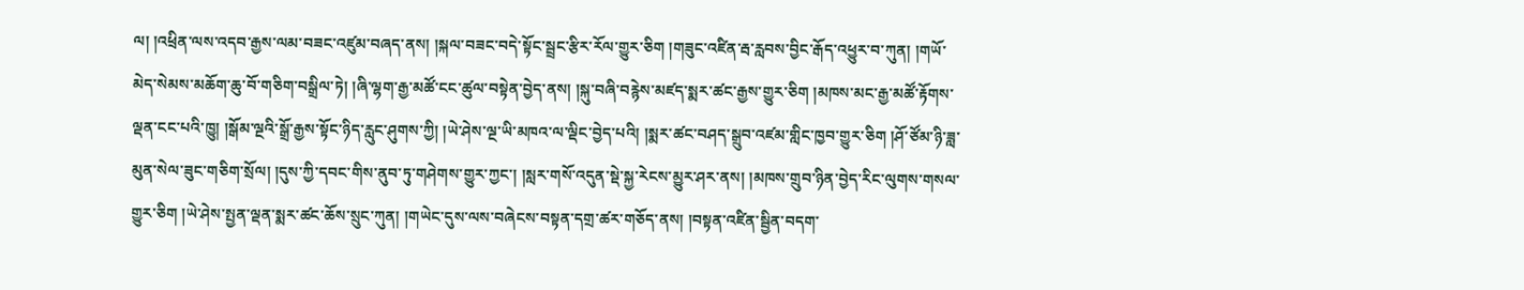ལ། །འཕྲིན་ལས་འདབ་རྒྱས་ལམ་བཟང་འཛུམ་བཞད་ནས། །སྐལ་བཟང་བདེ་སྟོང་སྦྲང་རྩིར་རོལ་གྱུར་ཅིག །གཟུང་འཛིན་རྦ་རླབས་བྱིང་རྒོད་འཕྱུར་བ་ཀུན། །གཡོ་མེད་སེམས་མཆོག་ཆུ་བོ་གཅིག་བསྒྲིལ་ཏེ། །ཞི་ལྷག་རྒྱ་མཚོ་ངང་ཚུལ་བསྟེན་བྱེད་ནས། །སྐུ་བཞི་བརྙེས་མཛད་སྨར་ཚང་རྒྱས་གྱུར་ཅིག །མཁས་མང་རྒྱ་མཚོ་རྟོགས་ལྡན་ངང་པའི་ཁྱུ། །སྒོམ་ལྔའི་སྒྲོ་རྒྱས་སྟོང་ཉིད་རླུང་ཤུགས་ཀྱི། །ཡེ་ཤེས་ལྔ་ཡི་མཁའ་ལ་ལྡིང་བྱེད་པའི། །སྨར་ཚང་བཤད་སྒྲུབ་འཛམ་གླིང་ཁྱབ་གྱུར་ཅིག །ཤོ་ཙོམ་ཉི་ཟླ་མུན་སེལ་ཟུང་གཅིག་སྲོལ། །དུས་ཀྱི་དབང་གིས་ནུབ་ཏུ་གཤེགས་གྱུར་ཀྱང་། །སླར་གསོ་འདུན་སྡེ་སྐྱ་རེངས་མྱུར་ཤར་ནས། །མཁས་གྲུབ་ཉིན་བྱེད་རིང་ལུགས་གསལ་གྱུར་ཅིག །ཡེ་ཤེས་སྤྱན་ལྡན་སྨར་ཚང་ཆོས་སྲུང་ཀུན། །གཡེང་དུས་ལས་བཞེངས་བསྟན་དགྲ་ཚར་གཅོད་ནས། །བསྟན་འཛིན་སྦྱིན་བདག་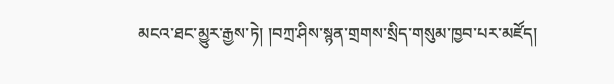མངའ་ཐང་མྱུར་རྒྱས་ཏེ། །བཀྲ་ཤིས་སྙན་གྲགས་སྲིད་གསུམ་ཁྱབ་པར་མཛོད།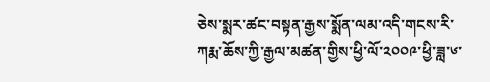ཅེས་སྨར་ཚང་བསྟན་རྒྱས་སྨོན་ལམ་འདི་གངས་རི་ཀརྨ་ཆོས་ཀྱི་རྒྱལ་མཚན་གྱིས་ཕྱི་ལོ་༢༠༠༩་ཕྱི་ཟླ་༦་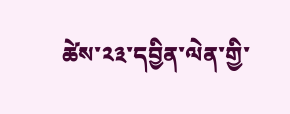ཚེས་༢༣་དབྱིན་ལེན་གྱི་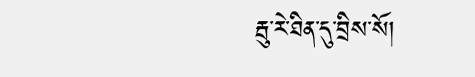རྦུ་རེ་ཐིན་དུ་བྲིས་སོ།